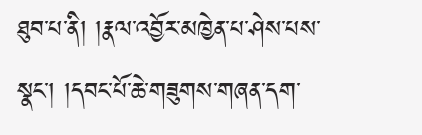ཐུབ་པ་ནི། །རྣལ་འབྱོར་མཁྱེན་པ་ཤེས་པས་སྣང་། །དབང་པོ་ཆེ་གཟུགས་གཞན་དག་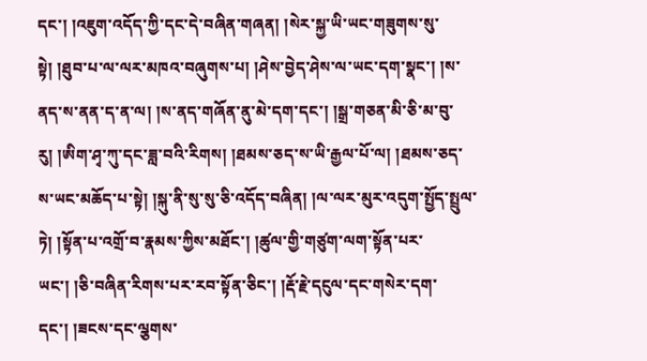དང་། །འཇུག་འདོད་ཀྱི་དང་དེ་བཞིན་གཞན། །སེར་སྐྱ་ཡི་ཡང་གཟུགས་སུ་སྟེ། །ཐུབ་པ་ལ་ལར་མཁའ་བཞུགས་པ། །ཤེས་བྱེད་ཤེས་ལ་ཡང་དག་སྣང་། །ས་ནད་ས་ནན་ད་ན་ལ། །ས་ནད་གཞོན་ནུ་མེ་དག་དང་། །སྒྲ་གཅན་མི་ཅི་མ་བུ་རུ། །ཨིག་ཤྭ་ཀུ་དང་ཟླ་བའི་རིགས། །ཐམས་ཅད་ས་ཡི་རྒྱལ་པོ་ལ། །ཐམས་ཅད་ས་ཡང་མཆོད་པ་སྟེ། །སྐུ་ནི་སུ་སུ་ཅི་འདོད་བཞིན། །ལ་ལར་མུར་འདུག་སྤྱོད་སྤྲུལ་ཏེ། །སྟོན་པ་འགྲོ་བ་རྣམས་ཀྱིས་མཐོང་། །ཚུལ་གྱི་གཙུག་ལག་སྟོན་པར་ཡང་། །ཅི་བཞིན་རིགས་པར་རབ་སྟོན་ཅིང་། །རྡོ་རྗེ་དངུལ་དང་གསེར་དག་དང་། །ཟངས་དང་ལྕགས་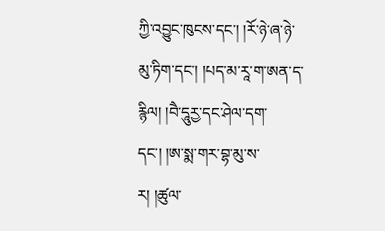ཀྱི་འབྱུང་ཁུངས་དང་། །རོ་ཉེ་ཞ་ཉེ་མུ་ཏིག་དང་། །པད་མ་རཱ་ག་ཨན་ད་རྙིལ། །བཻ་དཱུརྱ་དང་ཤེལ་དག་དང་། །ཨ་སྨ་གར་བྷ་མུ་ས་ར། །ཚུལ་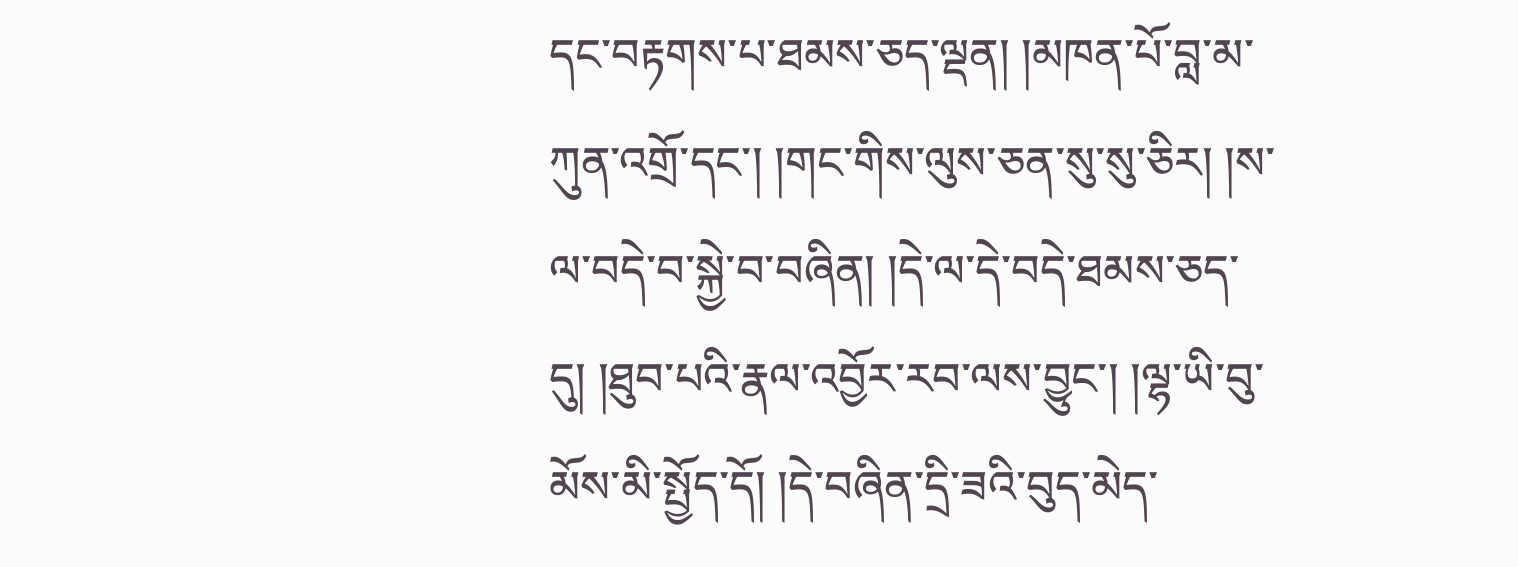དང་བརྟགས་པ་ཐམས་ཅད་ལྡན། །མཁན་པོ་བླ་མ་ཀུན་འགྲོ་དང་། །གང་གིས་ལུས་ཅན་སུ་སུ་ཅིར། །ས་ལ་བདེ་བ་སྐྱེ་བ་བཞིན། །དེ་ལ་དེ་བདེ་ཐམས་ཅད་དུ། །ཐུབ་པའི་རྣལ་འབྱོར་རབ་ལས་བྱུང་། །ལྷ་ཡི་བུ་མོས་མི་སྤྱོད་དོ། །དེ་བཞིན་དྲི་ཟའི་བུད་མེད་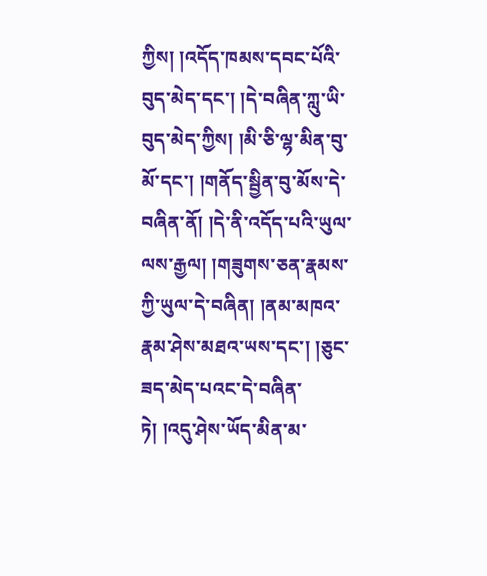ཀྱིས། །འདོད་ཁམས་དབང་པོའི་བུད་མེད་དང་། །དེ་བཞིན་ཀླུ་ཡི་བུད་མེད་ཀྱིས། །མི་ཅི་ལྷ་མིན་བུ་མོ་དང་། །གནོད་སྦྱིན་བུ་མོས་དེ་བཞིན་ནོ། །དེ་ནི་འདོད་པའི་ཡུལ་ལས་རྒྱལ། །གཟུགས་ཅན་རྣམས་ཀྱི་ཡུལ་དེ་བཞིན། །ནམ་མཁའ་རྣམ་ཤེས་མཐའ་ཡས་དང་། །ཅུང་ཟད་མེད་པའང་དེ་བཞིན་ཏེ། །འདུ་ཤེས་ཡོད་མིན་མ་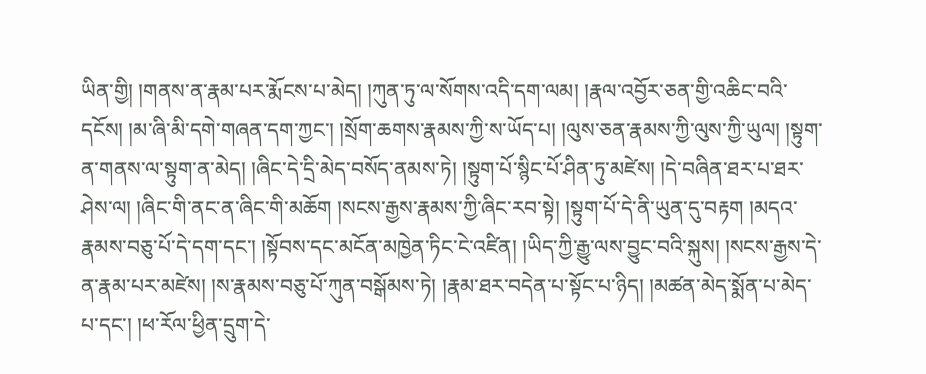ཡིན་གྱི། །གནས་ན་རྣམ་པར་རྨོངས་པ་མེད། །ཀུན་ཏུ་ལ་སོགས་འདི་དག་ལམ། །རྣལ་འབྱོར་ཅན་གྱི་འཆིང་བའི་དངོས། །མ་ཞི་མི་དགེ་གཞན་དག་ཀྱང་། །སྲོག་ཆགས་རྣམས་ཀྱི་ས་ཡོད་པ། །ལུས་ཅན་རྣམས་ཀྱི་ལུས་ཀྱི་ཡུལ། །སྟུག་ན་གནས་ལ་སྟུག་ན་མེད། །ཞིང་དེ་དྲི་མེད་བསོད་ནམས་ཏེ། །སྟུག་པོ་སྙིང་པོ་ཤིན་ཏུ་མཛེས། །དེ་བཞིན་ཐར་པ་ཐར་ཤེས་ལ། །ཞིང་གི་ནང་ན་ཞིང་གི་མཆོག །སངས་རྒྱས་རྣམས་ཀྱི་ཞིང་རབ་སྟེ། །སྟུག་པོ་དེ་ནི་ཡུན་དུ་བརྟག །མདའ་
རྣམས་བཅུ་པོ་དེ་དག་དང་། །སྟོབས་དང་མངོན་མཁྱེན་ཏིང་ངེ་འཛིན། །ཡིད་ཀྱི་རྒྱུ་ལས་བྱུང་བའི་སྐུས། །སངས་རྒྱས་དེ་ན་རྣམ་པར་མཛེས། །ས་རྣམས་བཅུ་པོ་ཀུན་བསྒོམས་ཏེ། །རྣམ་ཐར་བདེན་པ་སྟོང་པ་ཉིད། །མཚན་མེད་སྨོན་པ་མེད་པ་དང་། །ཕ་རོལ་ཕྱིན་དྲུག་དེ་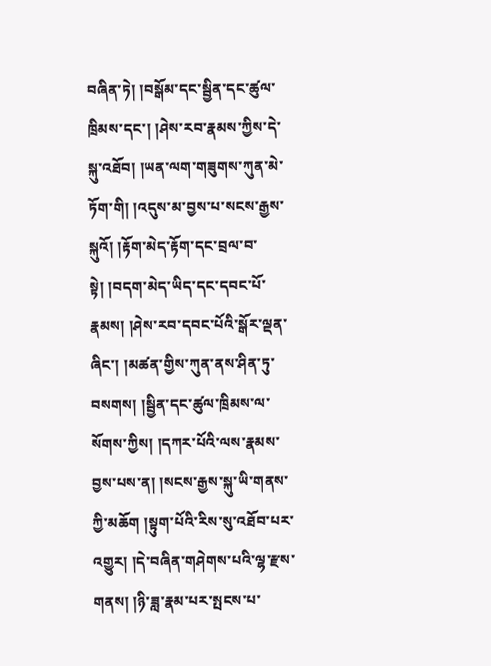བཞིན་ཏེ། །བསྒོམ་དང་སྦྱིན་དང་ཚུལ་ཁྲིམས་དང་། །ཤེས་རབ་རྣམས་ཀྱིས་དེ་སྐུ་འཐོབ། །ཡན་ལག་གཟུགས་ཀུན་མེ་ཏོག་གི། །འདུས་མ་བྱས་པ་སངས་རྒྱས་སྐུའོ། །རྟོག་མེད་རྟོག་དང་བྲལ་བ་སྟེ། །བདག་མེད་ཡིད་དང་དབང་པོ་རྣམས། །ཤེས་རབ་དབང་པོའི་སྒོར་ལྡན་ཞིང་། །མཚན་གྱིས་ཀུན་ནས་ཤིན་ཏུ་བསགས། །སྦྱིན་དང་ཚུལ་ཁྲིམས་ལ་སོགས་ཀྱིས། །དཀར་པོའི་ལས་རྣམས་བྱས་པས་ན། །སངས་རྒྱས་སྐུ་ཡི་གནས་ཀྱི་མཆོག །སྟུག་པོའི་རིས་སུ་འཐོབ་པར་འགྱུར། །དེ་བཞིན་གཤེགས་པའི་ལྷ་རྫས་གནས། །ཉི་ཟླ་རྣམ་པར་སྤངས་པ་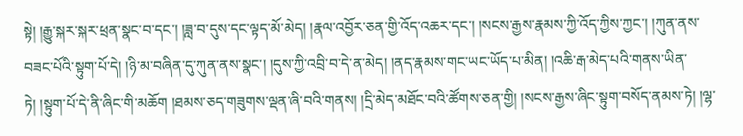སྟེ། །རྒྱུ་སྐར་སྐར་ཕྲན་སྣང་བ་དང་། །ཟླ་བ་དུས་དང་ལྟད་མོ་མེད། །རྣལ་འབྱོར་ཅན་གྱི་འོད་འཆར་དང་། །སངས་རྒྱས་རྣམས་ཀྱི་འོད་ཀྱིས་ཀྱང་། །ཀུན་ནས་བཟང་པོའི་སྟུག་པོ་དེ། །ཉི་མ་བཞིན་དུ་ཀུན་ནས་སྣང་། །དུས་ཀྱི་འབྲི་བ་དེ་ན་མེད། །ནད་རྣམས་གང་ཡང་ཡོད་པ་མིན། །འཆི་རྒ་མེད་པའི་གནས་ཡིན་ཏེ། །སྟུག་པོ་དེ་ནི་ཞིང་གི་མཆོག །ཐམས་ཅད་གཟུགས་ལྡན་ཞི་བའི་གནས། །དྲི་མེད་མཐོང་བའི་ཚོགས་ཅན་གྱི། །སངས་རྒྱས་ཞིང་སྟུག་བསོད་ནམས་ཏེ། །ལྷ་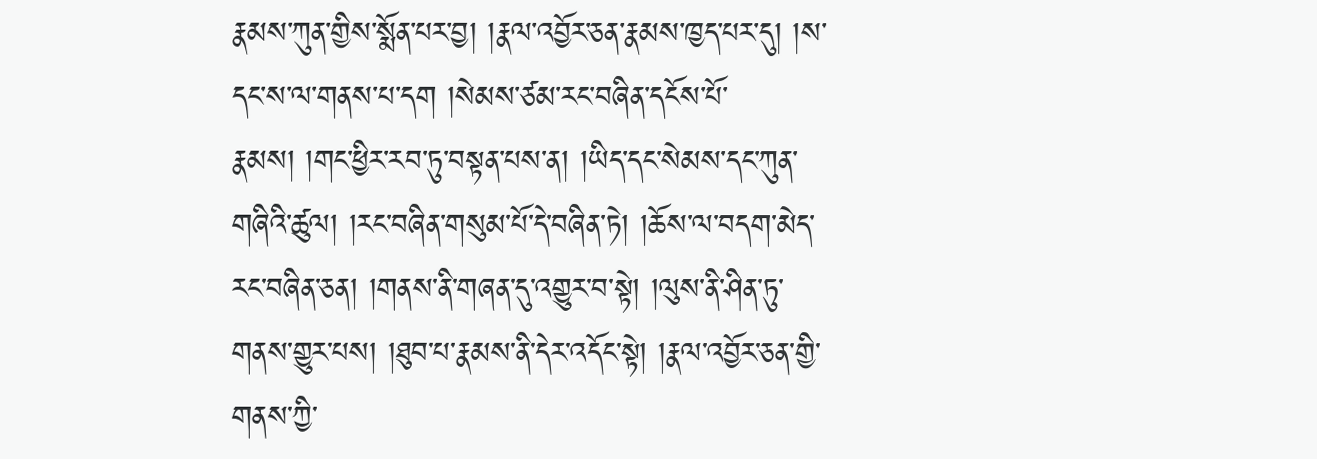རྣམས་ཀུན་གྱིས་སྨོན་པར་བྱ། །རྣལ་འབྱོར་ཅན་རྣམས་ཁྱད་པར་དུ། །ས་དང་ས་ལ་གནས་པ་དག །སེམས་ཙམ་རང་བཞིན་དངོས་པོ་རྣམས། །གང་ཕྱིར་རབ་ཏུ་བསྟན་པས་ན། །ཡིད་དང་སེམས་དང་ཀུན་གཞིའི་ཚུལ། །རང་བཞིན་གསུམ་པོ་དེ་བཞིན་ཏེ། །ཆོས་ལ་བདག་མེད་རང་བཞིན་ཅན། །གནས་ནི་གཞན་དུ་འགྱུར་བ་སྟེ། །ལུས་ནི་ཤིན་ཏུ་གནས་གྱུར་པས། །ཐུབ་པ་རྣམས་ནི་དེར་འདོང་སྟེ། །རྣལ་འབྱོར་ཅན་གྱི་གནས་ཀྱི་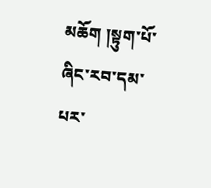མཆོག །སྟུག་པོ་ཞིང་རབ་དམ་པར་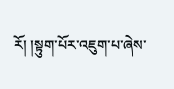རོ། །སྟུག་པོར་འཇུག་པ་ཞེས་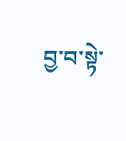བྱ་བ་སྟེ་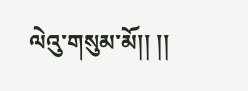ལེའུ་གསུམ་མོ།། །།